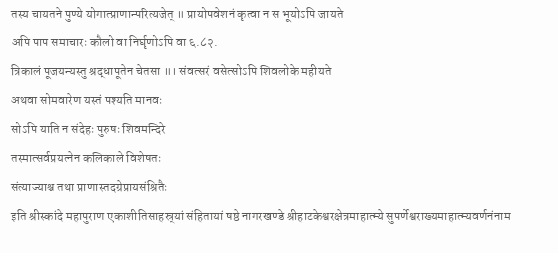तस्य चायतने पुण्ये योगात्प्राणान्परित्यजेत् ॥ प्रायोपवेशनं कृत्वा न स भूयोऽपि जायते
अपि पाप समाचारः कौलो वा निर्घृणोऽपि वा ६.८२.
त्रिकालं पूजयन्यस्तु श्रद्धापूतेन चेतसा ॥। संवत्सरं वसेत्सोऽपि शिवलोके महीयते
अथवा सोमवारेण यस्तं पश्यति मानवः
सोऽपि याति न संदेहः पुरुषः शिवमन्दिरे
तस्मात्सर्वप्रयत्नेन कलिकाले विशेषतः
संत्याज्याश्च तथा प्राणास्तदग्रेप्रायसंश्रितैः
इति श्रीस्कांदे महापुराण एकाशीतिसाहस्र्यां संहितायां षष्ठे नागरखण्डे श्रीहाटकेश्वरक्षेत्रमाहात्म्ये सुपर्णेश्वराख्यमाहात्म्यवर्णनंनाम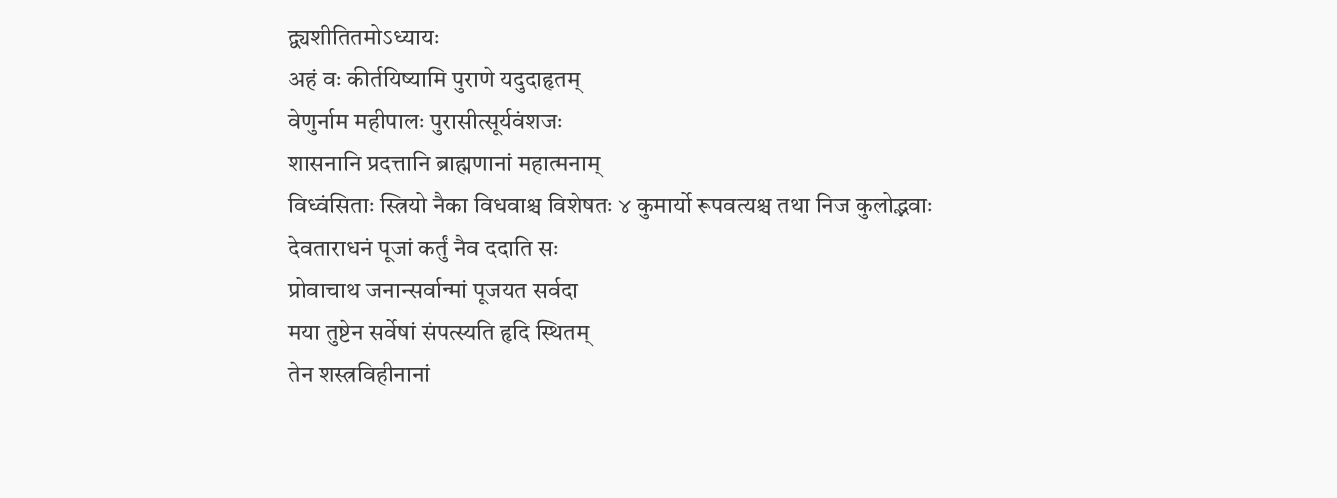द्व्यशीतितमोऽध्यायः
अहं वः कीर्तयिष्यामि पुराणे यदुदाहृतम्
वेणुर्नाम महीपालः पुरासीत्सूर्यवंशजः
शासनानि प्रदत्तानि ब्राह्मणानां महात्मनाम्
विध्वंसिताः स्त्रियो नैका विधवाश्च विशेषतः ४ कुमार्यो रूपवत्यश्च तथा निज कुलोद्भवाः
देवताराधनं पूजां कर्तुं नैव ददाति सः
प्रोवाचाथ जनान्सर्वान्मां पूजयत सर्वदा
मया तुष्टेन सर्वेषां संपत्स्यति हृदि स्थितम्
तेन शस्त्रविहीनानां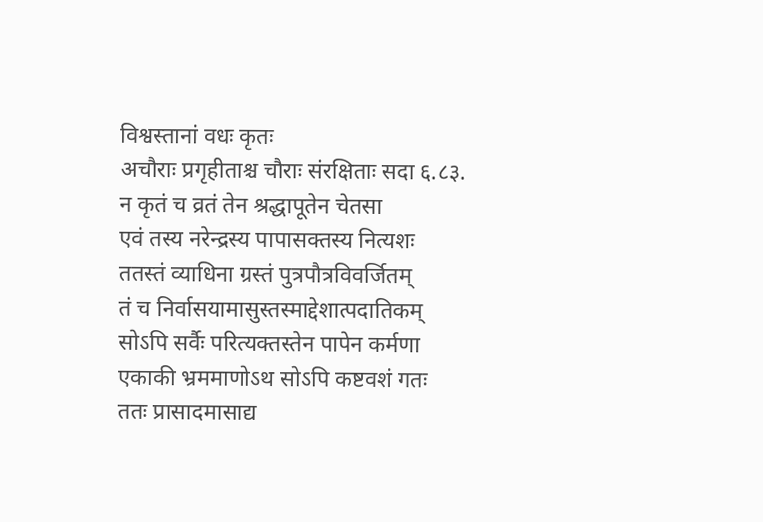विश्वस्तानां वधः कृतः
अचौराः प्रगृहीताश्च चौराः संरक्षिताः सदा ६.८३.
न कृतं च व्रतं तेन श्रद्धापूतेन चेतसा
एवं तस्य नरेन्द्रस्य पापासक्तस्य नित्यशः
ततस्तं व्याधिना ग्रस्तं पुत्रपौत्रविवर्जितम्
तं च निर्वासयामासुस्तस्माद्देशात्पदातिकम्
सोऽपि सर्वैः परित्यक्तस्तेन पापेन कर्मणा
एकाकी भ्रममाणोऽथ सोऽपि कष्टवशं गतः
ततः प्रासादमासाद्य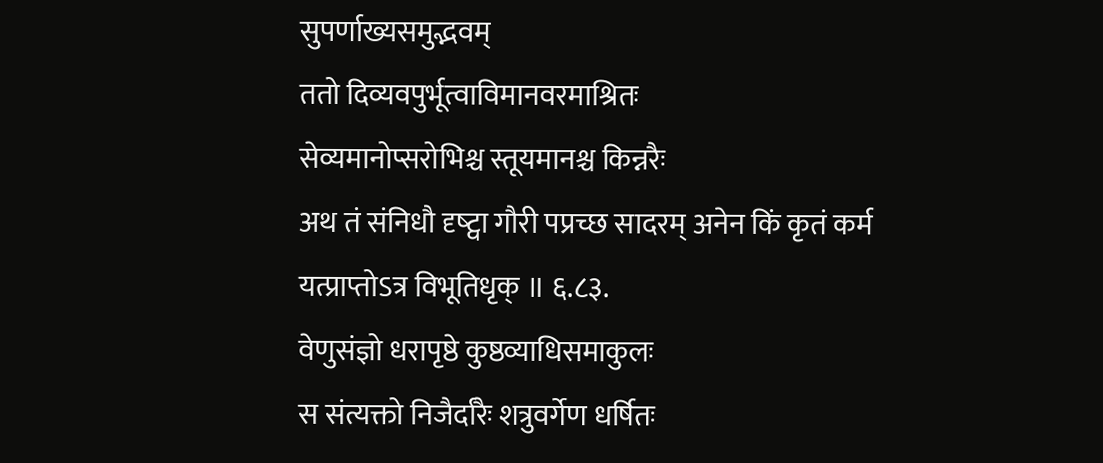सुपर्णाख्यसमुद्भवम्
ततो दिव्यवपुर्भूत्वाविमानवरमाश्रितः
सेव्यमानोप्सरोभिश्च स्तूयमानश्च किन्नरैः
अथ तं संनिधौ दृष्ट्वा गौरी पप्रच्छ सादरम् अनेन किं कृतं कर्म यत्प्राप्तोऽत्र विभूतिधृक् ॥ ६.८३.
वेणुसंज्ञो धरापृष्ठे कुष्ठव्याधिसमाकुलः
स संत्यक्तो निजैर्दारैः शत्रुवर्गेण धर्षितः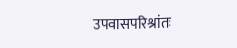उपवासपरिश्रांतः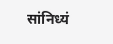सांनिध्यं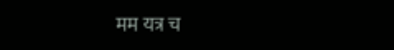मम यत्र च